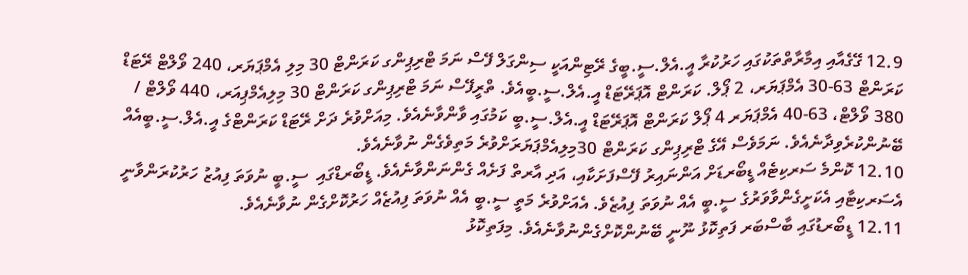12.9 ގޭގެއާއި އިމާރާތްތަކުގައި ހަރުކުރާ އީ.އެލް.ސީ.ބީގެ ރޭޓިންއަކީ ސިންގަލް ފޭސް ނަމަ ޓްރިޕިންގ ކަރަންޓް 30 މިލި އެމްޕަޔަރ، 240 ވޯލްޓް ރޭޓަޑް ކަރަންޓް 63-30 އެމްޕަޔަރ، 2 ޕޯލް. ކަރަންޓް އޮޕަރޭޓަޑް އީ.އެލް.ސީ.ބީއެވެ. ތްރީފޭސް ނަމަ ޓްރިޕިންގ ކަރަންޓް 30 މިލިއެމްޕިއަރ، 440 ވޯލްޓް / 380 ވޯލްޓް، 63-40 އެމްޕަޔަރ 4 ޕޯލް ކަރަންޓް އޮޕަރޭޓަޑް އީ.އެލް.ސީ.ބީ ކަމުގައި ވާންވާނެއެވެ. މިއަށްވުރެ ދަށް ރޭޓަޑް ކަރަންޓްގެ އީ.އެލް.ސީ.ބީއެއް ބޭނުންކުރެވިދާނެއެވެ. ނަމަވެސް އޭގެ ޓްރިޕިންގ ކަރަންޓް 30މިލިއެމްޕަޔަރަށްވުރެ މަތިވެގެން ނުވާނެއެވެ.
12.10 ކޮންމެ ސަރކިޓެއް ޑީބޯރޑަށް އަންނައިރު ފޭސްފަށަކާއި، އަދި އާރތް ފަށެއް ގެންނަންވާނެއެވެ. ޑީބޯރޑްގައި  ސީ.ބީ ނުވަތަ ފިއުޒު ހަރުކުރަންވާނީ އެސަރކިޓާއި އެކަށީގެންވާވަރުގެ ސީ.ބީ އެއް ނުވަތަ ފިއުޒެވެ. އެއަށްވުރެ މަތީ ސީ.ބީ އެއް ނުވަތަ ފިއުޒެއް ހަރުކޮށްގެން ނުވާނެއެވެ.
12.11 ޑީބޯރޑުގައި ބާސްބަރ ފަތިކޮޅު ނޫނީ ބޭނުންކޮށްގެންނުވާނެއެވެ. މިފަތިކޮޅު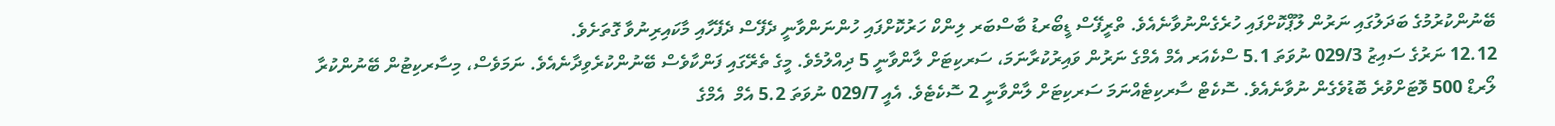ބޭނުންކުރުމުގެ ބަދަލުގައި ނަރުން ލޫޕްކޮށްފައި ހުރެގެންނުވާނެއެވެ. ތްރީފޭސް ޑީބޯރޑު ބާސްބަރ ލިންކް ހަރުކޮށްފައި ހުންނަންވާނީ ދެފޭސް ދެފޭހާއި މާކައިރިނުވާ ގޮތަށެވެ.
12.12 ނަރުގެ ސައިޒު 029/3 ނުވަތަ 5.1 ސްކެއަރ އެމް އެމްގެ ނަރުން ވައިރުކުރާނަމަ، ސަރކިޓަށް ލާންވާނީ 5 ދިއްލުމެވެ. މީގެ ތެރޭގައި ފަންކާވެސް ބޭނުންކުރެވިދާނެއެވެ. ނަމަވެސް، މިސާރކިޓުން ބޭނުންކުރާ ލޯރޑް 500 ވޮޓަށްވުރެ ބޮޑުވެގެން ނުވާނެއެވެ. ސޮކެޓް ސާރކިޓެއްނަމަ ސަރކިޓަށް ލާންވާނީ 2 ސޮކެޓެވެ. އެއީ 029/7 ނުވަތަ 5.2 އެމް  އެމްގެ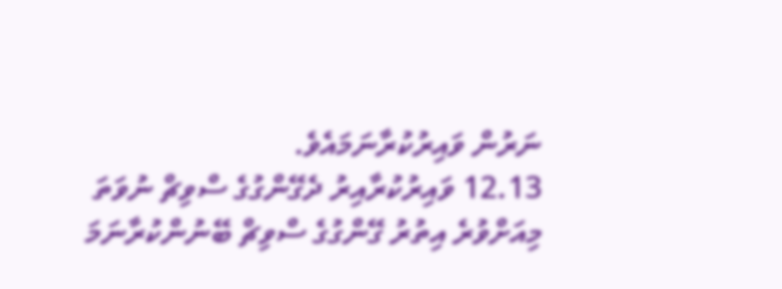ނަރުން ވައިރުކުރާނަމައެވެ.
12.13 ވައިރުކުރާއިރު ދެގޭންގުގެ ސްވިޗް ނުވަތަ މިއަށްވުރެ އިތުރު ގޭންގުގެ ސްވިޗް ބޭނުންކުރާނަމަ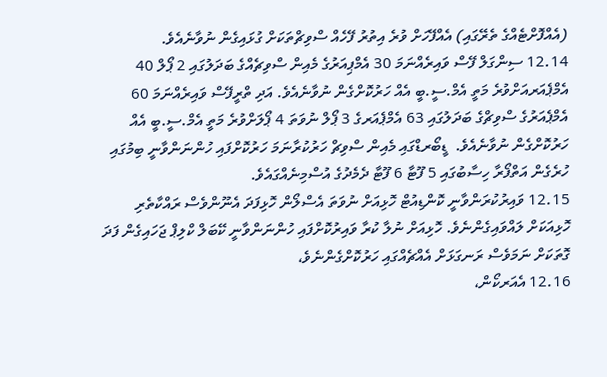(އެއްފޮށްޓެއްގެ ތެރޭގައި) އެއްފޭހަށް ވުރެ އިތުރު ފޭހެއް ސްވިޗްތަކަށް ގުޅައިގެން ނުވާނެއެވެ.
12.14 ސިންގަލް ފޭސް ވައިރެއްނަމަ 30 އެމްޕިއަރުގެ މެއިން ސްވިޗެއްގެ ބަދަލުގައި 2 ޕޯލް 40 އެމްޕެއަރއަށްވުރެ މަތީ އެމް.ސީ.ބީ އެއް ހަރުކޮށްގެން ނުވާނެއެވެ. އަދި ތްރީފޭސް ވައިރެއްނަމަ 60 އެމްޕެއަރުގެ ސްވިޗްގެ ބަދަލުގައި 63 އެމްޕެއަރގެ 3 ޕޯލް ނުވަތަ 4 ޕޯލަށްވުރެ މަތީ އެމް.ސީ.ބީ އެއް ހަރުކޮށްގެން ނުވާނެއެވެ.  ޑީބޯރޑްގައި މެއިން ސްވިޗް ހަރުކުރާނަމަ ހަރުކޮށްފައި ހުންނަންވާނީ ބިމުގައި ހުރެގެން އަތްފޯރާ ހިސާބުގައި 5 ފޫޓާ 6 ފޫޓާ ދެމެދުގެ އުސްމިނެއްގައެވެ.
12.15 ވައިރުކުރަންވާނީ ކޮންޑިއުޓް ހޮޅިއަށް ނުވަތަ އެސްލޯން ހޮޅިފަދަ އެނޫންވެސް ރައްކާތެރި ހޮޅިއަކަށް ލައްވައިގެންނެވެ. ހޮޅިއަށް ނުލާ ކުރާ ވައިރުކޮށްފައި ހުންނަންވާނީ ކޭބަލް ކްލިޕް ޖަހައިގެން ފަދަ ގޮތަކަށް ނަމަވެސް ރަނގަޅަށް އެއްޗެއްގައި ހަރުކޮށްގެންނެވެ،
12.16 އެއަރކޯން،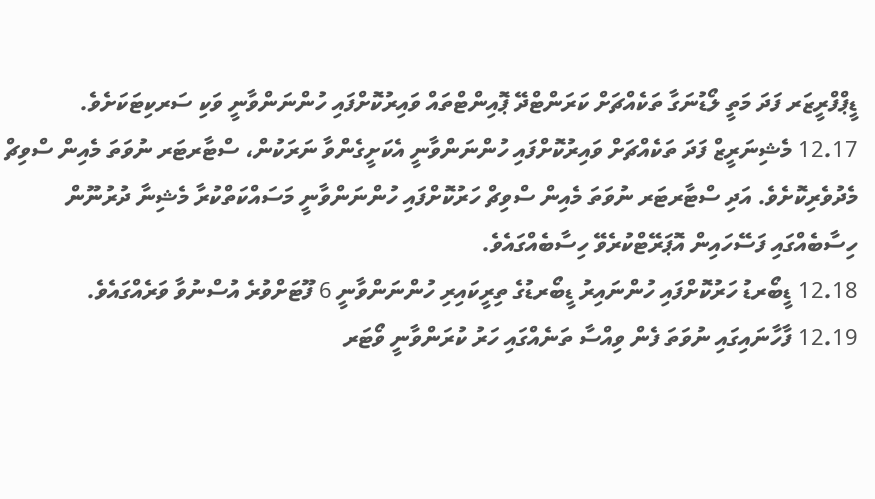ޑީޕްފްރީޒަރ ފަދަ މަތީ ލޯޑުނަގާ ތަކެއްޗަށް ކަރަންޓްދޭ ޕޮއިންޓްތައް ވައިރުކޮށްފައި ހުންނަންވާނީ ވަކި ސަރކިޓަކަށެވެ.
12.17 މެޝިނަރީޒް ފަދަ ތަކެއްޗަށް ވައިރުކޮށްފައި ހުންނަންވާނީ އެކަށީގެންވާ ނަރަކުން، ސްޓާރޓަރ ނުވަތަ މެއިން ސްވިޗް މެދުވެރިކޮށެވެ. އަދި ސްޓާރޓަރ ނުވަތަ މެއިން ސްވިޗް ހަރުކޮށްފައި ހުންނަންވާނީ މަސައްކަތްކުރާ މެޝިނާ ދުރުނޫން ހިސާބެއްގައި ފަސޭހައިން އޮޕަރޭޓްކުރެވޭ ހިސާބެއްގައެވެ.
12.18 ޑީބޯރޑު ހަރުކޮށްފައި ހުންނައިރު ޑީބޯރޑުގެ ތިރީކައިރި ހުންނަންވާނީ 6 ފޫޓަށްވުރެ އުސްނުވާ ވަރެއްގައެވެ.
12.19 ފާހާނައިގައި ނުވަތަ ފެން ވިއްސާ ތަނެއްގައި ހަރު ކުރަންވާނީ ވޯޓަރ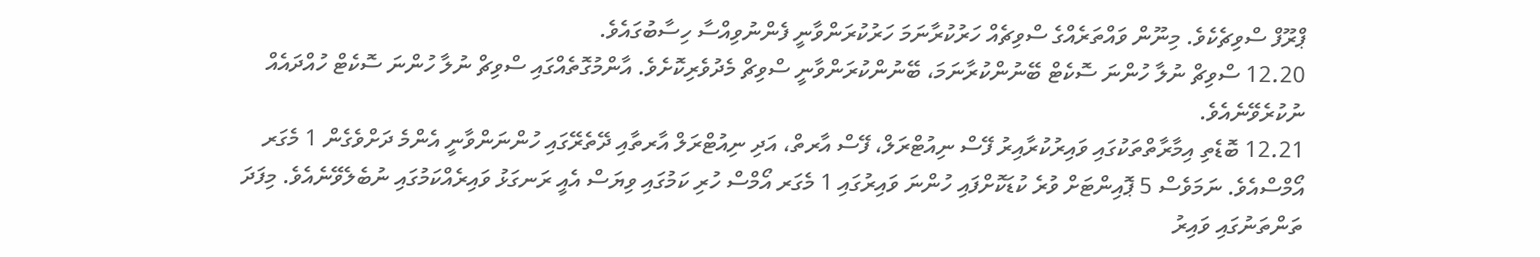ޕްރޫފް ސްވިޗެކެވެ. މިނޫން ވައްތަރެއްގެ ސްވިޗެއް ހަރުކުރާނަމަ ހަރުކުރަންވާނީ ފެންނުވިއްސާ ހިސާބުގައެވެ.
12.20 ސްވިޗް ނުލާ ހުންނަ ސޮކެޓް ބޭނުންކުރާނަމަ، ބޭނުންކުރަންވާނީ ސްވިޗް މެދުވެރިކޮށެވެ. އާންމުގޮތެއްގައި ސްވިޗް ނުލާ ހުންނަ ސޮކެޓް ހުއްދައެއް ނުކުރެވޭނެއެވެ.
12.21 ބޮޑެތި އިމާރާތްތަކުގައި ވައިރުކުރާއިރު ފޭސް ނިއުޓްރަލް، ފޭސް އާރތް، އަދި ނިއުޓްރަލް އާރތާއި ދޭތެރޭގައި ހުންނަންވާނީ އެންމެ ދަށްވެގެން 1 މެގަރ އޯމްސްއެވެ. ނަމަވެސް 5 ޕޮއިންޓަށް ވުރެ ކުޑަކޮށްފައި ހުންނަ ވައިރުގައި 1 މެގަރ އޯމްސް ހުރި ކަމުގައި ވިޔަސް އެއީ ރަނގަޅު ވައިރެއްކަމުގައި ނުބެލެވޭނެއެވެ. މިފަދަ ތަންތަނުގައި ވައިރު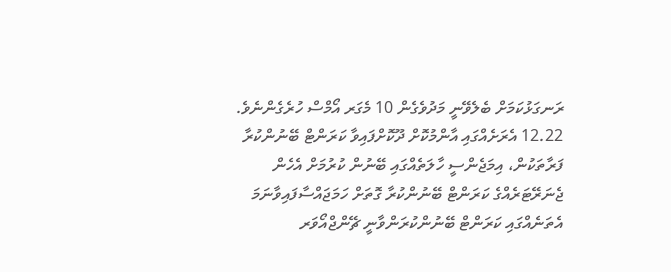ރަނގަޅުކަމަށް ބެލެވޭނީ މަދުވެގެން 10 މެގަރ އޯމްސް ހުރެގެންނެވެ.
12.22 އެރަށެއްގައި އާންމުކޮށް ދޫކޮށްފައިވާ ކަރަންޓް ބޭނުންކުރާ ފަރާތަކުން، އިމަޖެންސީ ހާލަތެއްގައި ބޭނުން ކުރުމަށް އެހެން ޖެނަރޭޓަރެއްގެ ކަރަންޓް ބޭނުންކުރާ ގޮތަށް ހަމަޖައްސާފައިވާނަމަ އެތަނެއްގައި ކަރަންޓް ބޭނުންކުރަންވާނީ ޗޭންޖްއޯވަރ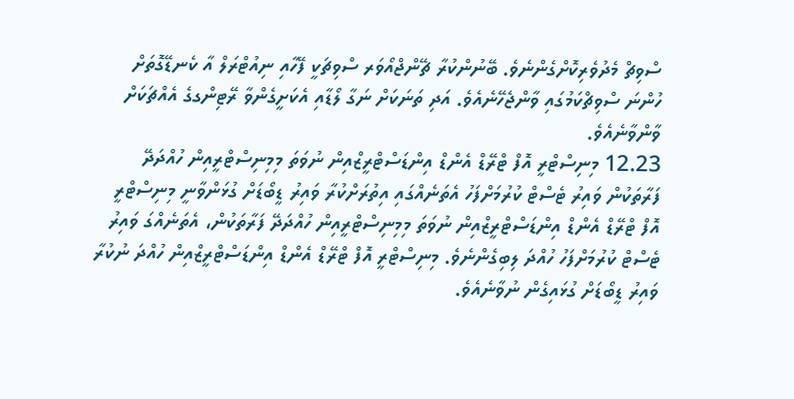ސްވިޗް މެދުވެރިކޮށްގެންނެވެ. ބޭނުންކުރާ ޗޭންޖްއޯވަރ ސްވިޗަކީ ފޭހާއި ނިއުޓްރަލް އާ ކެނޑޭގޮތަށް ހުންނަ ސްވިޗްކަމުގައި ވާންޖެހޭނެއެވެ. އަދި ތަނަކަށް ނަގާ ލޯޑާއި އެކަށީގެންވާ ރޭޓިންގގެ އެއްޗަކަށް ވާންވާނެއެވެ.
12.23 މިނިސްޓްރީ އޮފް ޓްރޭޑް އެންޑް އިންޑަސްޓްރީޒްއިން ނުވަތަ މިމިނިސްޓްރީއިން ހުއްދަދޭ ފަރާތަކުން ވައިރު ޓެސްޓް ކުރުމަށްފަހު އެތަނެއްގައި އިތުރަށްކުރާ ވައިރު ޑީބޯޑަށް ގުޅަންވާނީ މިނިސްޓްރީ އޮފް ޓްރޭޑް އެންޑް އިންޑަސްޓްރީޒްއިން ނުވަތަ މިމިނިސްޓްރީއިން ހުއްދަދޭ ފަރާތަކުން، އެތަނެއްގަ ވައިރު ޓެސްޓް ކުރުމަށްފަހު ހުއްދަ ލިބިގެންނެވެ. މިނިސްޓްރީ އޮފް ޓްރޭޑް އެންޑް އިންޑަސްޓްރީޒްއިން ހުއްދަ ނުކުރާ ވައިރު ޑީބޯޑަށް ގުޅައިގެން ނުވާނެއެވެ.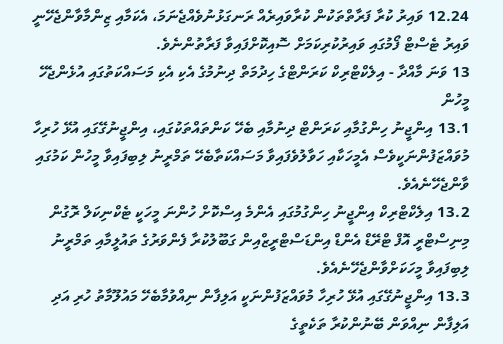12.24 ވައިރު ކުރާ ފަރާތްތަކުން ކުރާވައިރެއް ރަނގަޅުނުވެއްޖެނަމަ، އެކަމާއި ޒިންމާވާންޖެހޭނީ ވައިރު ޓެސްޓް ފޯމުގައި ވައިރުކުރިކަމަށް ސޮއިކޮށްފައިވާ ފަރާތުންނެވެ.
13 ވަނަ މާއްދާ - އިލެކްޓްރިކް ކަރަންޓްގެ ހިދުމަތް ދިނުމުގެ އެކި އެކި މަސައްކަތުގައި އުޅެންޖެހޭ މީހުން
13.1 އިންޖީނު ހިންގުމާއި ކަރަންޓް ދިނުމާއި ބެހޭ ކަންތައްތަކުގައި، އިންޖީނުގޭގައި އުޅޭ ހުރިހާ މުވައްޒަފުންނަކީވެސް އެމީހަކާއި ހަވާލުވެފައިވާ މަސައްކަތާބެހޭ ތަމްރީނު ލިބިފައިވާ މީހުން ކަމުގައި ވާންޖެހޭނެއެވެ.
13.2 އިލެކްޓްރިކް އިންޖީނު ހިންގުމުގައި އެންމެ އިސްކޮށް ހުންނަ މީހަކީ ޓެކްނިކަލް ރޮގުން މިނިސްޓްރީ އޮފް ޓްރޭޑް އެންޑް އިންޑަސްޓްރީޒްއިން ގަބޫލުކުރާ ފެންވަރުގެ ތައުލީމާއި ތަމްރީނު ލިބިފައިވާ މީހަކަށްވާންޖެހޭނެއެވެ.
13.3 އިންޖީނުގޭގައި އުޅޭ ހުރިހާ މުވައްޒަފުންނަކީ އަލިފާން ނިއްވުމާބެހޭ މައުލޫމާތު ހުރި އަދި އަލިފާން ނިއްވަން ބޭނުންކުރާ ތަކެތީގެ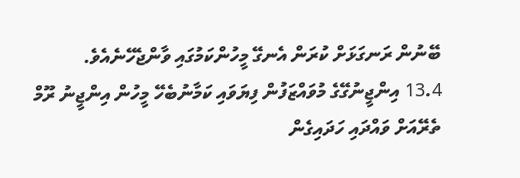ބޭނުން ރަނގަޅަށް ކުރަން އެނގޭ މީހުންކަމުގައި ވާންޖެހޭނެއެވެ.
13.4 އިންޖީނުގޭގެ މުވައްޒަފުން ފިޔަވައި ކަމާނުބެހޭ މީހުން އިންޖީނު ރޫމް ތެރޭއަށް ވައްދައި ހަދައިގެން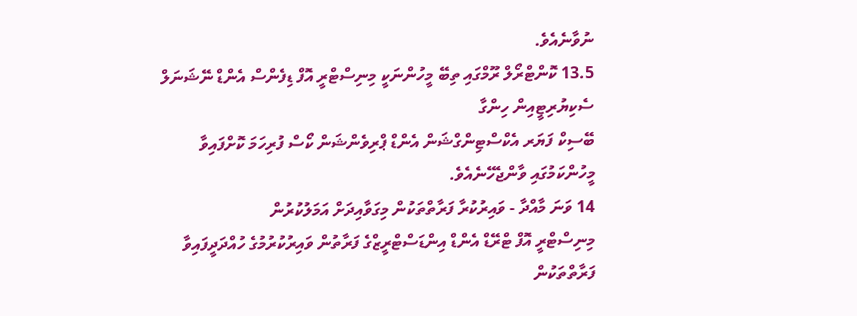ނުވާނެއެވެ.
13.5 ކޮންޓްރޯލް ރޫމްގައި ތިބޭ މީހުންނަކީ މިނިސްޓްރީ އޮފް ޑިފެންސް އެންޑް ނޭޝަނަލް ސެކިޔުރިޓީއިން ހިންގާ
ބޭސިކް ފަޔަރ އެކްސްޓިންގްޝަން އެންޑް ޕްރިވެންޝަން ކޯސް ފުރިހަމަ ކޮށްފައިވާ މީހުންކަމުގައި ވާންޖެހޭނެއެވެ.
14 ވަނަ މާއްދާ - ވައިރުކުރާ ފަރާތްތަކުން މިގަވާއިދަށް އަމަލުކުރުން
މިނިސްޓްރީ އޮފް ޓްރޭޑް އެންޑް އިންޑަސްޓްރީޒްގެ ފަރާތުން ވައިރުކުރުމުގެ ހުއްދަދީފައިވާ ފަރާތްތަކުން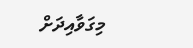މިގަވާއިދަށް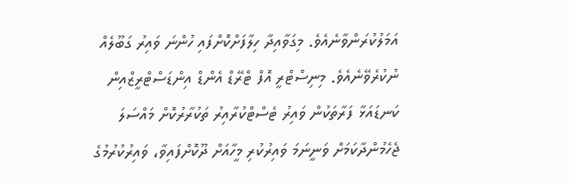އަމަލުކުރަންވާނެއެވެ. މިގަވާއިދާ ހިލާފަށްކޮށްފައި ހުންނަ ވައިރު ގަބޫލެއް ނުކުރެވޭނެއެވެ. މިނިސްޓްރީ އޮފް ޓްރޭޑް އެންޑް އިންޑަސްޓްރީޒްއިން ކަނޑައަޅާ ފަރާތަކުން ވައިރު ޓެސްޓްކުރާއިރު ތަކުރާރުކޮށް މައްސަލަ ޖެހެމުންދާކަމަށް ވަނީނަމަ ވައިރުކުރި މީހާއަށް ދޫކޮށްފައިވާ، ވައިރުކުރުމުގެ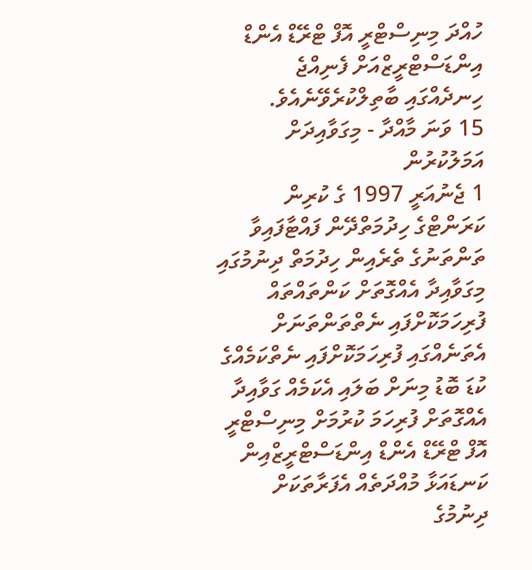ހުއްދަ މިނިސްޓްރީ އޮފް ޓްރޭޑް އެންޑް އިންޑަސްޓްރީޒްއަށް ފެނިއްޖެ ހިނދެއްގައި ބާތިލްކުރެވޭނެއެވެ.
15 ވަނަ މާއްދާ - މިގަވާއިދަށް އަމަލުކުރުން
1 ޖެނުއަރީ 1997 ގެ ކުރިން ކަރަންޓްގެ ހިދުމަތްދޭން ފައްޓާފައިވާ ތަންތަނުގެ ތެރެއިން ހިދުމަތް ދިނުމުގައި މިގަވާއިދާ އެއްގޮތަށް ކަންތައްތައް ފުރިހަމަކޮށްފައި ނެތްތަންތަނަށް އެތަނެއްގައި ފުރިހަމަކޮށްފައި ނެތްކަމެއްގެ ކުޑަ ބޮޑު މިނަށް ބަލައި އެކަމެއް ގަވާއިދާ އެއްގޮތަށް ފުރިހަމަ ކުރުމަށް މިނިސްޓްރީ އޮފް ޓްރޭޑް އެންޑް އިންޑަސްޓްރީޒްއިން ކަނޑައަޅާ މުއްދަތެއް އެފަރާތަކަށް ދިނުމުގެ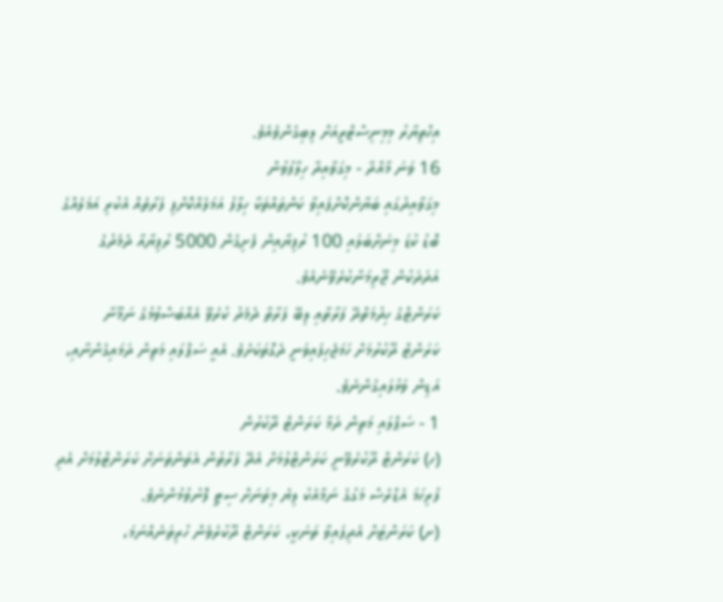އިހްތިޔާރު މިމިނިސްޓްރީއަށް ލިބިގެންވެއެވެ.
16 ވަނަ މާއްދާ - މިގަވާއިދާ ހިލާފުވުން
މިގަވާއިދުގައި ބަޔާންކޮށްފައިވާ ކަންތައްތަކާ ހިލާފު އަމަލެއްކޮށްފި ފަރާތެއް އެކުރި އަމަލެއްގެ ބޮޑު ކުޑަ މިނަށްބަލައި 100 ރުފިޔާއިން ފެށިގެން 5000 ރުފިޔާއާ ދެމެދުގެ އަދަދަކުން ޖޫރިމަނާކުރެވޭނެއެވެ.
ކަރަންޓްގެ ހިދުމަތްދޭ ފަރާތާއި ލިބޭ ފަރާތާ ދެމެދު ކުރެވޭ އެއްބަސްވުމުގެ ނަމޫނާ
ކަރަންޓް ދޫކުރުމަށް ހަމަޖެހިފައިވަނީ ދެގޮތަކަށެވެ. އެއީ ސަޕްލައި މަތިން ދަމައިގެންނާއި، އަޑިން ވަޅުލައިގެންނެވެ.
1 - ސަޕްލައި މަތިން ދަމާ ކަރަންޓް ދޫކުރުން
(ހ) ކަރަންޓް ދޫކުރެވޭނީ ކަރަންޓްލުމަށް އެދޭ ފަރާތުން އެތަންތަނަށް ކަރަންޓްލުމަށް އެދި ފުރިހަމަ އެޑްރެސް މަގުގެ ނަމާއެކު ލިޔެ މިތަނަށް ސިޓީ ފޮނުވުމުންނެވެ.
(ށ) ކަރަންޓަށް އެދިފައިވާ ތަނަކީ، ކަރަންޓް ދޫކުރެވެން ހުރިތަނެއްނަމަ،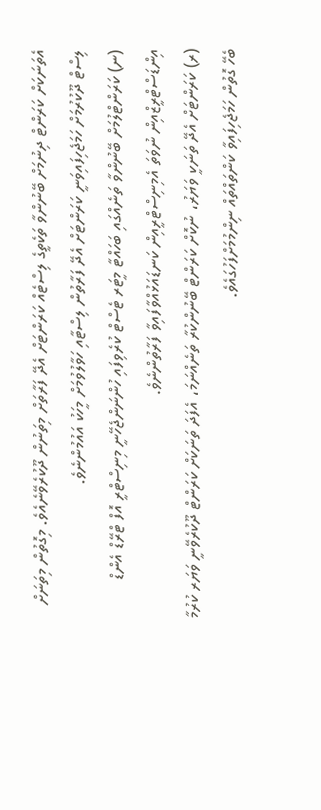އެތަނަކަށް ކަރަންޓް ދިނުމަށް ބޭނުންވާ ތަކެތީގެ ލިސްޓެއް ކަރަންޓަށް އެދޭ ފަރާތަށް މިތަނުން ދޫކުރެވޭނެއެވެ. މިގޮތުން މިތަނަށް ލިސްޓް ދޫކުރުމަށް ހަމަޖެހިފައިވަނީ ކަރަންޓަށް އެދޭ ފަރާތުން ލިސްޓާއި ހަވާލުވުމަށް މީހަކު އައުމުންނެވެ.
(ނ) ކަރަންޓްލުމަށް ބޭނުންވާ ތަނެއްގައި ބަހައްޓާ މީޓަރ ޓެސްޓް ކުރެވިފައި ހުންނަންޖެހޭނީ މިނިސްޓްރީ އޮފް ޓްރޭޑް އެންޑް އިންޑަސްޓްރީޒްއިން ނުވަތަ އެމިނިސްޓްރީއިން ކަނޑައަޅުއްވާފައިވާ ފަރާތުންނެވެ.
(ރ) ކަރަންޓަށް އެދޭ ތަނަކީ ވަޔަރު، ނުކޮށް ކަރަންޓް ބޭނުންކުރާ ތަނެއްނަމަ، އެފަދަ ތަނަކަށް ކަރަންޓް ދޫކުރެވޭނީ ވަޔަރ ކުރުމާ ބެހޭ ގޮތުން ހަމަޖެހިފައިވާ ކަންތައްތައް ނިންމުމަށްފަހުގައެވެ.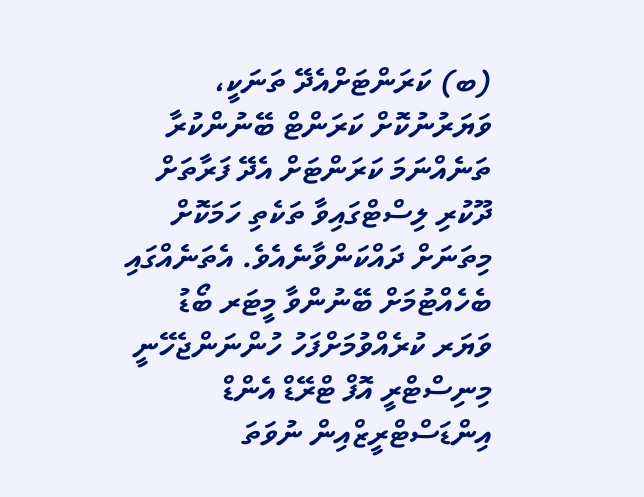(ބ) ކަރަންޓަށްއެދޭ ތަނަކީ، ވަޔަރުނުކޮށް ކަރަންޓް ބޭނުންކުރާ ތަނެއްނަމަ ކަރަންޓަށް އެދޭ ފަރާތަށް ދޫކުރި ލިސްޓްގައިވާ ތަކެތި ހަމަކޮށް މިތަނަށް ދައްކަންވާނެއެވެ. އެތަނެއްގައި ބެހެއްޓުމަށް ބޭނުންވާ މީޓަރ ބޯޑު ވަޔަރ ކުރެއްވުމަށްފަހު ހުންނަންޖެހޭނީ މިނިސްޓްރީ އޮފް ޓްރޭޑް އެންޑް އިންޑަސްޓްރީޒްއިން ނުވަތަ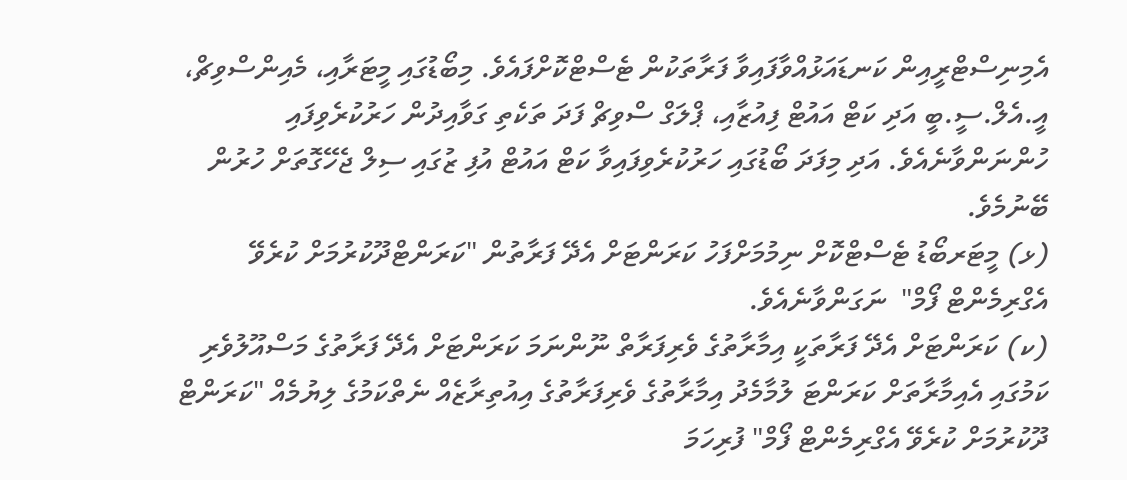އެމިނިސްޓްރީއިން ކަނޑައަޅުއްވާފައިވާ ފަރާތަކުން ޓެސްޓްކޮށްފައެވެ. މިބޯޑުގައި މީޓަރާއި، މެއިންސްވިޗް، އީ.އެލް.ސީ.ބީ އަދި ކަޓް އައުޓް ފިއުޒާއި، ޕްލަގް ސްވިޗް ފަދަ ތަކެތި ގަވާއިދުން ހަރުކުރެވިފައި ހުންނަންވާނެއެވެ. އަދި މިފަދަ ބޯޑުގައި ހަރުކުރެވިފައިވާ ކަޓް އައުޓް އުފި ޒުގައި ސިލް ޖެހޭގޮތަށް ހުރުން ބޭނުމެވެ.
(ޅ) މީޓަރބޯޑު ޓެސްޓްކޮށް ނިމުމަށްފަހު ކަރަންޓަށް އެދޭ ފަރާތުން "ކަރަންޓްދޫކުރުމަށް ކުރެވޭ އެގްރިމެންޓް ފޯމް"  ނަގަންވާނެއެވެ.
(ކ) ކަރަންޓަށް އެދޭ ފަރާތަކީ އިމާރާތުގެ ވެރިފަރާތް ނޫންނަމަ ކަރަންޓަށް އެދޭ ފަރާތުގެ މަސްއޫލުވެރި ކަމުގައި އެއިމާރާތަށް ކަރަންޓަ ލުމާމެދު އިމާރާތުގެ ވެރިފަރާތުގެ އިއުތިރާޒެއް ނެތްކަމުގެ ލިޔުމެއް "ކަރަންޓް ދޫކުރުމަށް ކުރެވޭ އެގްރިމެންޓް ފޯމް" ފުރިހަމަ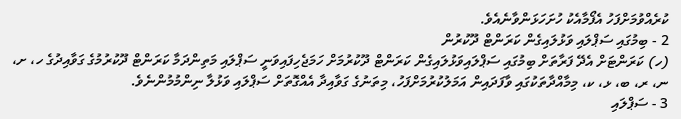ކުރެއްވުމަށްފަހު އެފޯމާއެކު ހުށަހަޅަންވާނެއެވެ.
2 - ބިމުގައި ސަޕްލައި ވަޅުލައިގެން ކަރަންޓް ދޫކުރުން
(ހ) ކަރަންޓަށް އެދޭ ފަރާތަށް ބިމުގައި ސަޕްލައިވަޅުލައިގެން ކަރަންޓް ދޫކުރުމަށް ހަމަޖެހިފައިވަނީ ސަޕްލައި މަތިންދަމާ ކަރަންޓް ދޫކުރުމުގެ ގަވާއިދުގެ ހ، ށ، ނ، ރ، ބ، ޅ، ކ، މިމާއްދާތަކުގައި ވާފަދައިން އަމަލުކުރުމަށްފަހު، މިތަނުގެ ގަވާއިދާ އެއްގޮތަށް ސަޕްލައި ވަޅުލާ ނިންމުމުންނެވެ.
3 - ސަޕްލައި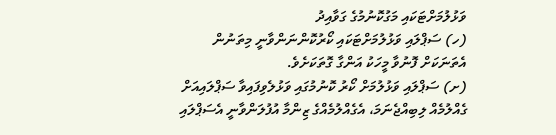ވަޅުލުމަށްޓަކައި މަގުކޮނުމުގެ ގަވާއިދު
(ހ) ސަޕްލައި ވަޅުލުމަށްޓަކައި ކޯރުކޮންނަންވާނީ މިތަނުން އެތަނަކަށް ފޮނުވާ މީހަކު އަންގާ ގޮތަކަށެވެ.
(ށ) ސަޕްލައި ވަޅުލުމަށް ކޯރު ކޮނުމުގައި ވަޅުލެވިފައިވާ ސަޕްލައިއަށް ގެއްލުމެއް ލިބިއްޖެނަމަ، އެގެއްލުމެއްގެ ޒިންމާ އުފުލަންވާނީ އެސަޕްލައި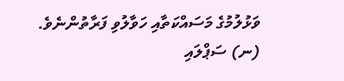ވަޅުލުމުގެ މަސައްކަތާއި ހަވާލުވި ފަރާތުންނެވެ.
(ނ) ސަޕްލައި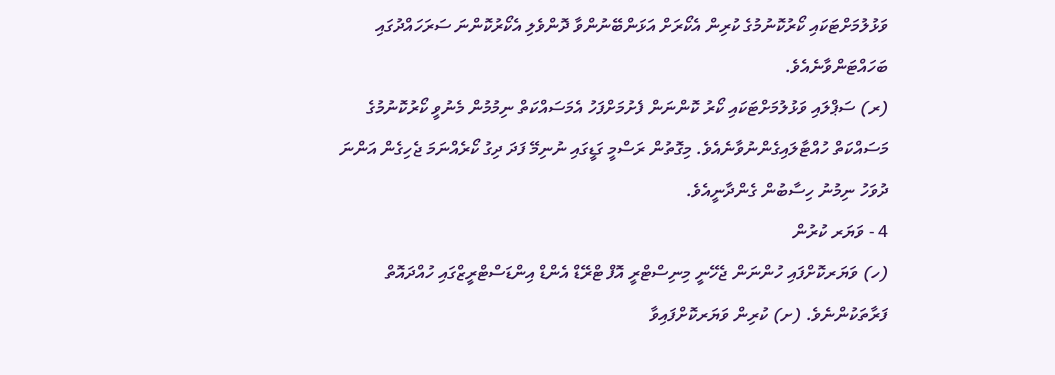ވަޅުލުމަށްޓަކައި ކޯރުކޮނުމުގެ ކުރިން އެކޯރަށް އަޅަންބޭނުންވާ ދޮންވެލި އެކޯރުކޮންނަ ސަރަހައްދުގައި ބަހައްޓަންވާނެއެވެ.
(ރ) ސަޕްލައި ވަޅުލުމަށްޓަކައި ކޯރު ކޮންނަން ފެށުމަށްފަހު އެމަސައްކަތް ނިމުމުން މެނުވީ ކޯރުކޮނުމުގެ މަސައްކަތް ހުއްޓާލައިގެންނުވާނެއެވެ. މިގޮތުން ރަސްމީ ގަޑީގައި ނުނިމޭ ފަދަ ދިގު ކޯރެއްނަމަ ޖެހިގެން އަންނަ ދުވަހު ނިމުނު ހިސާބުން ގެންދާނީއެވެ.
4 - ވަޔަރ ކުރުން
(ހ) ވަޔަރކޮށްފައި ހުންނަން ޖެހޭނީ މިނިސްޓްރީ އޮފް ޓްރޭޑް އެންޑް އިންޑަސްޓްރީޒްގައި ހުއްދައޮތް ފަރާތަކުންނެވެ. (ށ) ކުރިން ވަޔަރކޮށްފައިވާ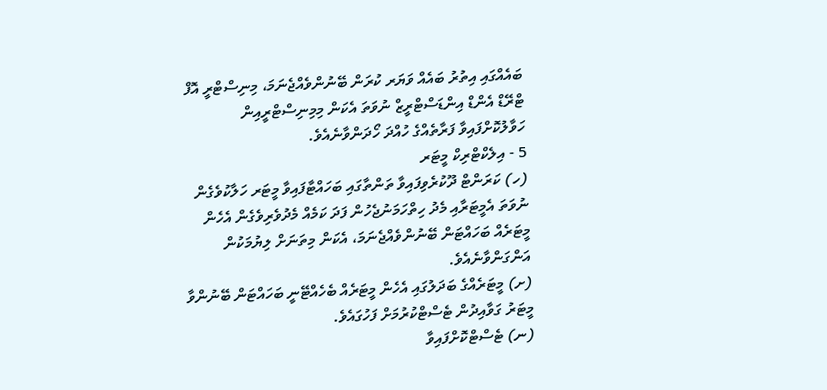ބައެއްގައި އިތުރު ބައެއް ވަޔަރ ކުރަން ބޭނުންވެއްޖެނަމަ، މިނިސްޓްރީ އޮފް ޓްރޭޑް އެންޑް އިންޑަސްޓްރީޒް ނުވަތަ އެކަން މިމިނިސްޓްރީއިން ހަވާލުކޮށްފައިވާ ފަރާތެއްގެ ހުއްދަ ހޯދަންވާނެއެވެ.
5 - އިލެކްޓްރިކް މީޓަރ
(ހ) ކަރަންޓް ދޫކުރެވިފައިވާ ތަންތާގައި ބަހައްޓާފައިވާ މީޓަރ ހަލާކުވެގެން ނުވަތަ އެމީޓަރާއި މެދު ހިތްހަމަނުޖެހުން ފަދަ ކަމެއް މެދުވެރިވެގެން އެހެން މީޓަރެއް ބަހައްޓަން ބޭނުންވެއްޖެނަމަ، އެކަން މިތަނަށް ލިޔުމަކުން އަންގަންވާނެއެވެ.
(ށ) މީޓަރެއްގެ ބަދަލުގައި އެހެން މީޓަރެއް ބެހެއްޓޭނީ ބަހައްޓަން ބޭނުންވާ މީޓަރު ގަވާއިދުން ޓެސްޓްކުރުމަށް ފަހުގައެވެ.
(ނ) ޓެސްޓްކޮށްފައިވާ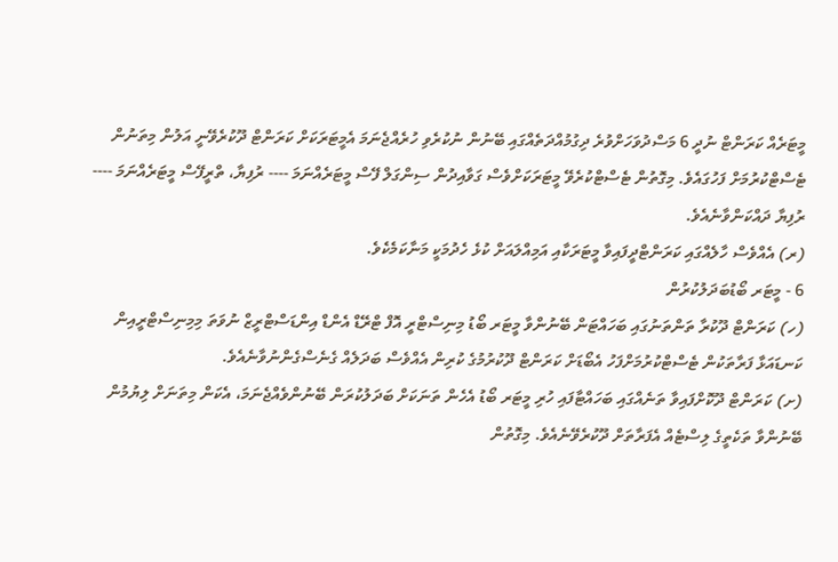މީޓަރެއް ކަރަންޓް ނުދީ 6 މަސްދުވަހަށްވުރެ ދިގުމުއްދަތެއްގައި ބޭނުން ނުކުރެވި ހުރެއްޖެނަމަ އެމީޓަރަކަށް ކަރަންޓް ދޫކުރެވޭނީ އަލުން މިތަނުން ޓެސްޓްކުރުމަށް ފަހުގައެވެ. މިގޮތުން ޓެސްޓްކުރެވޭ މީޓަރަކަށްވެސް ގަވާއިދުން ސިންގަލް ފޭސް މީޓަރެއްނަމަ ---- ރުފިޔާ، ތްރީފޭސް މީޓަރެއްނަމަ ---- ރުފިޔާ ދައްކަންވާނެއެވެ.
(ރ) އެއްވެސް ހާލެއްގައި ކަރަންޓްދީފައިވާ މީޓަރަކާއި އަމިއްލައަށް ކުޅެ ހެދުމަކީ މަނާކަމެކެވެ.
6 - މީޓަރ ބޯޑުބަދަލުކުރުން
(ހ) ކަރަންޓް ދޫކުރާ ތަންތަނުގައި ބަހައްޓަން ބޭނުންވާ މީޓަރ ބޯޑު މިނިސްޓްރީ އޮފް ޓްރޭޑް އެންޑް އިންޑަސްޓްރީޒް ނުވަތަ މިމިނިސްޓްރީއިން ކަނޑައަޅާ ފަރާތަކުން ޓެސްޓްކުރުމަށްފަހު އެބޯޑަށް ކަރަންޓް ދޫކުރުމުގެ ކުރިން އެއްވެސް ބަދަލެއް ގެނެސްގެންނުވާނެއެވެ.
(ށ) ކަރަންޓް ދޫކޮށްފައިވާ ތަނެއްގައި ބަހައްޓާފައި ހުރި މީޓަރ ބޯޑު އެހެން ތަނަކަށް ބަދަލުކުރަން ބޭނުންވެއްޖެނަމަ، އެކަން މިތަނަށް ލިޔުމުން ބޭނުންވާ ތަކެތީގެ ލިސްޓެއް އެފަރާތަށް ދޫކުރެވޭނެއެވެ. މިގޮތުން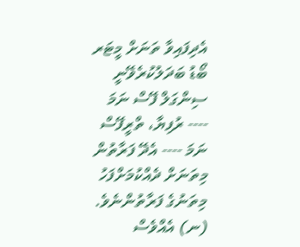އެދިފައިވާ ތަނަށް މީޓަރ ބޯޑު ބަދަލުކުރެވޭނީ ސިންގަލް ފޭސް ނަމަ ---- ރުފިޔާ، ތްރީފޭސް ނަމަ ---- އެދޭ ފަރާތުން މިތަނަށް ދެއްކުމަށްފަހު މިތަނުގެ ފަރާތުންނެވެ.
(ނ) އެއްވެސް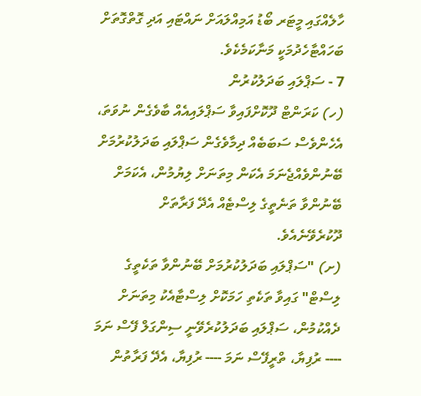ހާލެއްގައި މީޓަރ ބޯޑު އަމިއްލައަށް ނައްޓައި އަދި ގޮތްގޮތަށް ބަހައްޓާހެދުމަކީ މަނާކަމެކެވެ.
7 - ސަޕްލައި ބަދަލުކުރުން
(ހ) ކަރަންޓް ދޫކޮށްފައިވާ ސަޕްލައިއެއް ބާވެގެން ނުވަތަ، އެހެންވެސް ސަބަބެއް ދިމާވެގެން ސަޕްލައި ބަދަލުކުރުމަށް ބޭނުންވެއްޖެނަމަ އެކަން މިތަނަށް ލިޔުމުން، އެކަމަށް ބޭނުންވާ ތަނެތީގެ ލިސްޓެއް އެދޭ ފަރާތަށް ދޫކުރެވޭނެއެވެ.
(ށ) "ސަޕްލައި ބަދަލުކުރުމަށް ބޭނުންވާ ތަކެތީގެ ލިސްޓް" ގައިވާ ތަކެތި ހަމަކޮށް ލިސްޓާއެކު މިތަނަށް ދެއްކުމުން، ސަޕްލައި ބަދަލުކުރެވޭނީ ސިންގަލް ފޭސް ނަމަ ---- ރުފިޔާ، ތްރީފޭސް ނަމަ ---- ރުފިޔާ، އެދޭ ފަރާތުން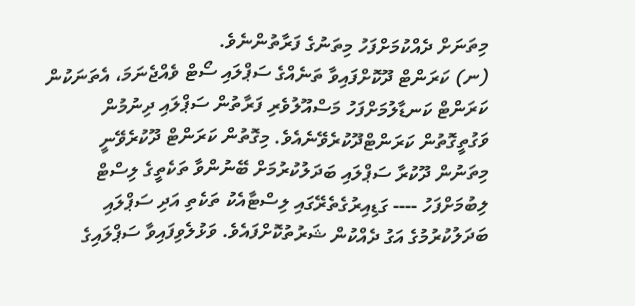މިތަނަށް ދެއްކުމަށްފަހު މިތަނުގެ ފަރާތުންނެވެ.
(ނ) ކަރަންޓް ދޫކޮށްފައިވާ ތަނެއްގެ ސަޕްލައި ސޯޓް ވެއްޖެނަމަ، އެތަނަކުން ކަރަންޓް ކަނޑާލުމަށްފަހު މަސްއޫލުވެރި ފަރާތުން ސަޕްލައި ދިނުމުން ވަގުތީގޮތުން ކަރަންޓްދޫކުރެވޭނެއެވެ. މިގޮތުން ކަރަންޓް ދޫކުރެވޭނީ މިތަނުން ދޫކުރާ ސަޕްލައި ބަދަލުކުރުމަށް ބޭނުންވާ ތަކެތީގެ ލިސްޓް ލިބުމަށްފަހު ---- ގަޑިއިރުގެތެރޭގައި ލިސްޓާއެކު ތަކެތި އަދި ސަޕްލައި ބަދަލުކުރުމުގެ އަގު ދެއްކުން ޝަރުތުކޮށްފައެވެ. ވަޅުލެވިފައިވާ ސަޕްލައިގެ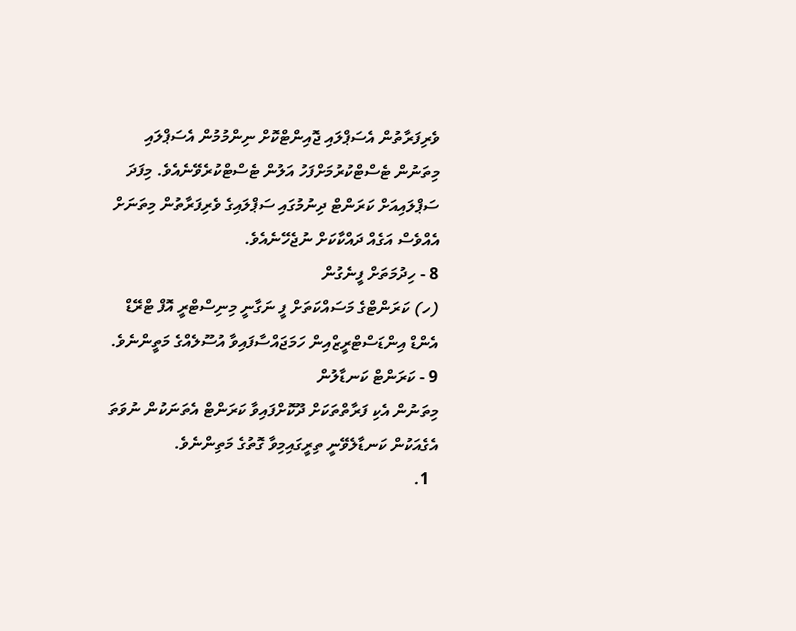ވެރިފަރާތުން އެސަޕްލައި ޖޮއިންޓްކޮށް ނިންމުމުން އެސަޕްލައި މިތަނުން ޓެސްޓްކުރުމަށްފަހު އަލުން ޓެސްޓްކުރެވޭނެއެވެ. މިފަދަ ސަޕްލައިއަށް ކަރަންޓް ދިނުމުގައި ސަޕްލައިގެ ވެރިފަރާތުން މިތަނަށް އެއްވެސް އަގެއް ދައްކާކަށް ނުޖެހޭނެއެވެ.
8 - ހިދުމަތަށް ފީނެގުން
(ހ) ކަރަންޓްގެ މަސައްކަތަށް ފީ ނަގާނީ މިނިސްޓްރީ އޮފް ޓްރޭޑް އެންޑް އިންޑަސްޓްރީޒްއިން ހަމަޖައްސާފައިވާ އުސޫލެއްގެ މަތީންނެވެ.
9 - ކަރަންޓް ކަނޑާލުން
މިތަނުން އެކި ފަރާތްތަކަށް ދޫކޮށްފައިވާ ކަރަންޓް އެތަނަކުން ނުވަތަ އެގެއަކުން ކަނޑާލެވޭނީ ތިރީގައިމިވާ ގޮތުގެ މަތިންނެވެ.
  1.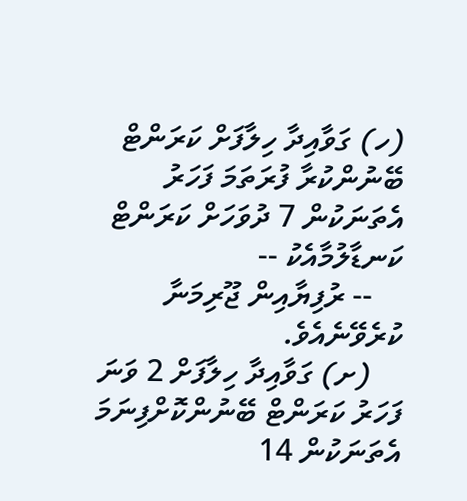(ހ) ގަވާއިދާ ހިލާފަށް ކަރަންޓް ބޭނުންކުރާ ފުރަތަމަ ފަހަރު އެތަނަކުން 7 ދުވަހަށް ކަރަންޓް ކަނޑާލުމާއެކު --
    -- ރުފިޔާއިން ޖޫރިމަނާ ކުރެވޭނެއެވެ.
    (ށ) ގަވާއިދާ ހިލާފަށް 2 ވަނަ ފަހަރު ކަރަންޓް ބޭނުންކޮށްފިނަމަ އެތަނަކުން 14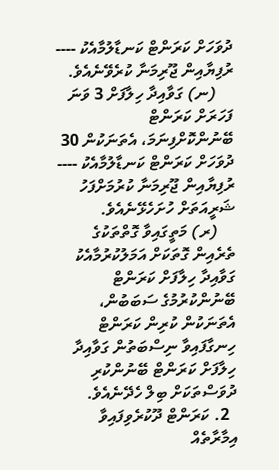ދުވަހަށް ކަރަންޓް ކަނޑާލުމާއެކު ---- ރުފިޔާއިން ޖޫރިމަނާ ކުރެވޭނެއެވެ.
    (ނ) ގަވާއިދާ ހިލާފަށް 3 ވަނަ ފަހަރަށް ކަރަންޓް ބޭނުންކޮށްފިނަމަ، އެތަނަކުން 30 ދުވަހަށް ކަރަންޓް ކަނޑާލުމާއެކު ---- ރުފިޔާއިން ޖޫރިމަނާ ކުރުމަށްފަހު ޝަރީއަތަށް ހުށަހެޅޭނެއެވެ.
    (ރ) މަތީގައިވާ ގޮތްތަކުގެ ތެރެއިން ގޮތަކަށް އަމަލުކުރުމާއެކު ގަވާއިދާ ހިލާފަށް ކަރަންޓް ބޭނުންކުރުމުގެ ސަބަބުން، އެތަނަކުން ކުރިން ކަރަންޓް ހިނގާފައިވާ ނިސްބަތުން ގަވާއިދާ ހިލާފަށް ކަރަންޓް ބޭނުންކުރި ދުވަސްތަކަށް ބިލް ހެދޭނެއެވެ.
  2. ކަރަންޓް ދޫކުރެވިފައިވާ އިމާރާތެއް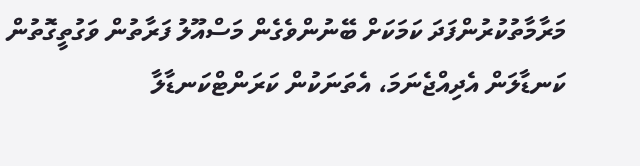މަރާމާތުކުރުންފަދަ ކަމަކަށް ބޭނުންވެގެން މަސްއޫލު ފަރާތުން ވަގުތީގޮތުން ކަނޑާލަން އެދިއްޖެނަމަ، އެތަނަކުން ކަރަންޓްކަނޑާލާ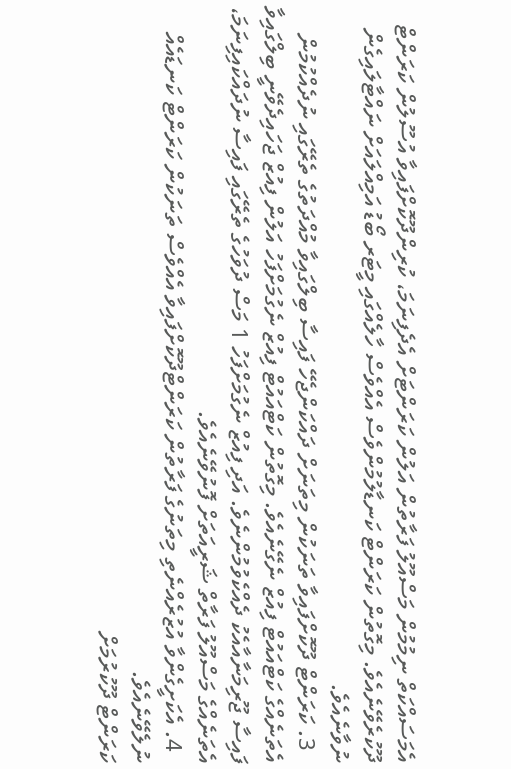އެމަސައްކަތް ނިމުމުން މަސްއޫލު ފަރާތުން އަލުން ކަރަންޓަށް އެދެފިނަމަ، ކުރިންދޫކޮށްފައިވާ އުސޫލުން ކަރަންޓް ދޫކުރެވޭނެއެވެ. މިގޮތުން ކަރަންޓް ކަނޑާލުމުންވެސް އެއްވެސް ހާލެއްގައި މީޓަރ ބޯޑު އަމިއްލައަށް ނައްޓާލައިގެން ނުވާނެއެވެ.
  3. ކަރަންޓް ދޫކޮށްފައިވާ ތަނަކުން މިތަނަށް ދައްކަންޖެހޭ ފައިސާ ބިލްގައިވާ މުއްދަތުގެ ތެރޭގައި ނުދެއްކުމުން އެތަނެއްގެ ކަޓްއައުޓް ފިއުޒް ނެގޭނެއެވެ. މިގޮތުން ކަޓްއައުޓް ފިއުޒް ނެގުމަށްފަހު އަލުން ފިއުޒް ޖަހައިދެވޭނީ ބިލްގައިވާ ފައިސާ ޖޫރިމަނާއާއެކު ދެއްކެވުމުންނެވެ. އަދި ފިއުޒް ނެގުމަށްފަހު 1 މަސް ދުވަހުގެ ތެރޭގައި ފައިސާ ނުދައްކައިފިނަމަ، އެތަނެއްގެ މަސްއޫލު ފަރާތް ޝަރީއަތަށް ފޮނުވޭނެއެވެ.
  4. އެކަށީގެންވާ އުޒުރެއްނެތި މިތަނުގެ ފަރާތުން ކަރަންޓްދޫކޮށްފައިވާ އެއްވެސް ތަނަކުން ކަރަންޓް ކަނޑައެއް ނުލެވޭނެއެވެ.
ކަރަންޓް ދޫކުރުމަށް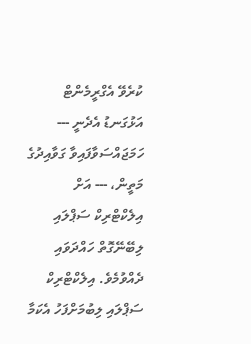ކުރެވޭ އެގްރީމެންޓް
އަޅުގަނޑު އެދެނީ --- ހަމަޖައްސަވާފައިވާ ގަވާއިދުގެ މަތީން، --- އަށް
އިލެކްޓްރިކް ސަޕްލައި ލިބޭނޭގޮތް ހައްދަވައި ދެއްވުމެވެ. އިލެކްޓްރިކް ސަޕްލައި ލިބުމަށްފަހު އެކަމާ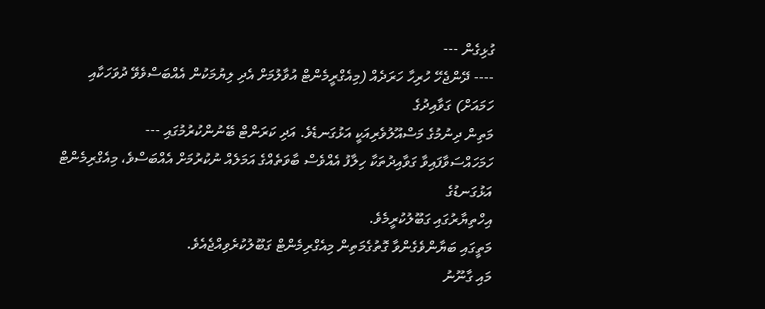ގުޅިގެން ---
---- ދޭންޖެހޭ ހުރިހާ ހަރަދެއް (މިއެގްރީމެންޓް އުވާލުމަށް އެދި ލިޔުމަކުން އެއްބަސްވެވޭ ދުވަހަކާއި ހަމައަށް) ގަވާއިދުގެ
މަތިން ދިނުމުގެ މަސްއޫލުވެރިއަކީ އަޅުގަނޑެވެ. އަދި ކަރަންޓް ބޭނުންކުރުމުގައި ---
ހަމަހައްސަވާފައިވާ ގަވާއިދުތަކާ ހިލާފު އެއްވެސް ބާވަތެއްގެ އަމަލެއް ނުކުރުމަށް އެއްބަސްވެ، މިއެގްރިމެންޓް އަޅުގަނޑުގެ
އިހްތިޔާރުގައި ގަބޫލުކުރީމެވެ.
މަތީގައި ބަޔާންވެގެންވާ ގޮތުގެމަތިން މިއެގްރިމެންޓް ގަބޫލުކުރެވިއްޖެއެވެ.
މައި ގާނޫނު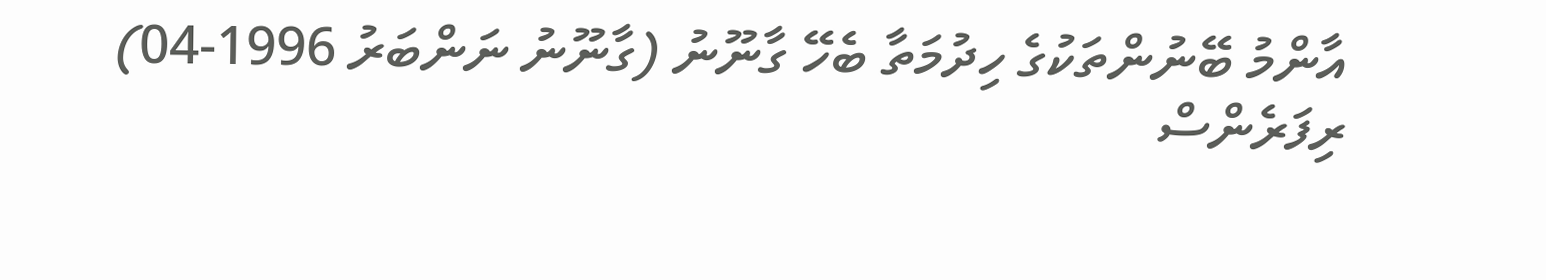އާންމު ބޭނުންތަކުގެ ހިދުމަތާ ބެހޭ ގާނޫނު (ގާނޫނު ނަންބަރު 1996-04)
ރިފަރެންސް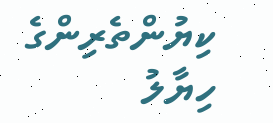ކިޔުންތެރިންގެ ހިޔާލު